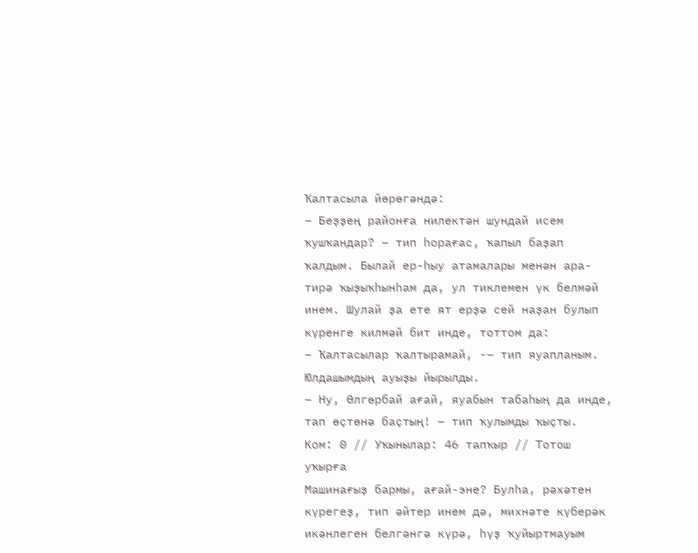Ҡалтасыла йөрөгәндә:
– Беҙҙең районға нилектән шундай исем ҡушҡандар? – тип һорағас, ҡапыл баҙап ҡалдым. Былай ер-һыу атамалары менән ара-тирә ҡыҙыҡһынһам да, ул тиклемен үк белмәй инем. Шулай ҙа ете ят ерҙә сей наҙан булып күренге килмәй бит инде, тоттом да:
– Ҡалтасылар ҡалтырамай, -– тип яуапланым.
Юлдашымдың ауыҙы йырылды.
– Ну, Өлгөрбай ағай, яуабын табаһың да инде, тап өҫтөнә баҫтың! – тип ҡулымды ҡыҫты.
Ком: 0 // Уҡынылар: 46 тапҡыр // Тотош уҡырға
Машинағыҙ бармы, ағай-эне? Булһа, рәхәтен күрегеҙ, тип әйтер инем дә, михнәте күберәк икәнлеген белгәнгә күрә, һүҙ ҡуйыртмауым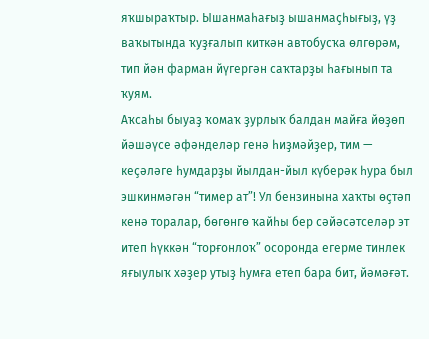яҡшыраҡтыр. Ышанмаһағыҙ ышанмаҫһығыҙ, үҙ ваҡытында ҡуҙғалып киткән автобусҡа өлгөрәм, тип йән фарман йүгергән саҡтарҙы һағынып та ҡуям.
Аҡсаһы быуаҙ ҡомаҡ ҙурлыҡ балдан майға йөҙөп йәшәүсе әфәнделәр генә һиҙмәйҙер, тим — кеҫәләге һумдарҙы йылдан-йыл күберәк һура был эшкинмәгән “тимер ат”! Ул бензинына хаҡты өҫтәп кенә торалар, бөгөнгө ҡайһы бер сәйәсәтселәр эт итеп һүккән “торғонлоҡ” осоронда егерме тинлек яғыулыҡ хәҙер утыҙ һумға етеп бара бит, йәмәғәт.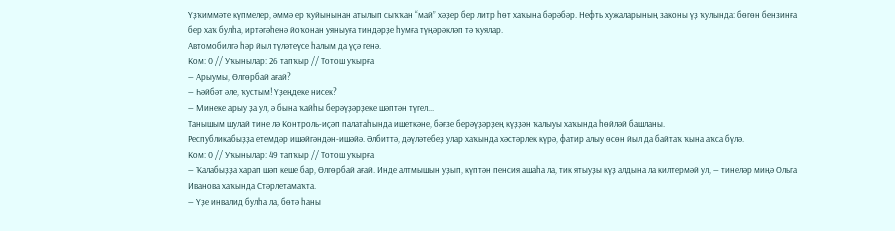Үҙҡиммәте күпмелер, әммә ер ҡуйынынан атылып сыҡҡан “май” хәҙер бер литр һөт хаҡына бәрәбәр. Нефть хужаларының законы үҙ ҡулында: бөгөн бензинға бер хаҡ булһа, иртәгәһенә йоҡонан уяныуға тиндәрҙе һумға түңәрәкләп тә ҡуялар.
Автомобилгә һәр йыл түләтеүсе һалым да үҫә генә.
Ком: 0 // Уҡынылар: 26 тапҡыр // Тотош уҡырға
— Арыумы, Өлгөрбай ағай?
— Һәйбәт әле, ҡустым! Үҙеңдеке нисек?
— Минеке арыу ҙа ул, ә бына ҡайһы берәүҙәрҙеке шәптән түгел...
Танышым шулай тине лә Контроль-иҫәп палатаһында ишеткәне, бәғзе берәүҙәрҙең күҙҙән ҡалыуы хаҡында һөйләй башланы.
Республикабыҙҙа етемдәр ишәйгәндән-ишәйә. Әлбиттә, дәүләтебеҙ улар хаҡында хәстәрлек күрә, фатир алыу өсөн йыл да байтаҡ ҡына аҡса бүлә.
Ком: 0 // Уҡынылар: 49 тапҡыр // Тотош уҡырға
— Ҡалабыҙҙа харап шәп кеше бар, Өлгөрбай ағай. Инде алтмышын уҙып, күптән пенсия ашаһа ла, тик ятыуҙы күҙ алдына ла килтермәй ул, — тинеләр миңә Ольга Иванова хаҡында Стәрлетамаҡта.
— Үҙе инвалид булһа ла, бөтә һаны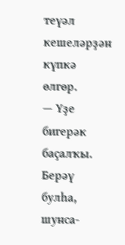теүәл кешеләрҙән күпкә өлгөр.
— Үҙе бигерәк баҫалҡы. Берәү булһа, шунса-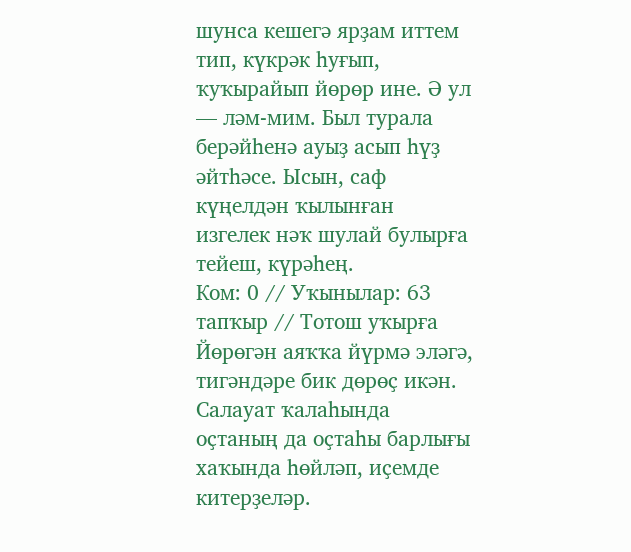шунса кешегә ярҙам иттем тип, күкрәк һуғып, ҡуҡырайып йөрөр ине. Ә ул — ләм-мим. Был турала берәйһенә ауыҙ асып һүҙ әйтһәсе. Ысын, саф күңелдән ҡылынған изгелек нәҡ шулай булырға тейеш, күрәһең.
Ком: 0 // Уҡынылар: 63 тапҡыр // Тотош уҡырға
Йөрөгән аяҡҡа йүрмә эләгә, тигәндәре бик дөрөҫ икән. Салауат ҡалаһында оҫтаның да оҫтаһы барлығы хаҡында һөйләп, иҫемде китерҙеләр.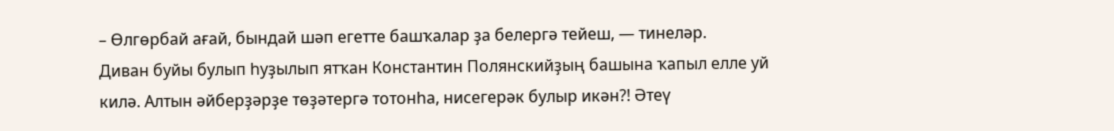– Өлгөрбай ағай, бындай шәп егетте башҡалар ҙа белергә тейеш, — тинеләр.
Диван буйы булып һуҙылып ятҡан Константин Полянскийҙың башына ҡапыл елле уй килә. Алтын әйберҙәрҙе төҙәтергә тотонһа, нисегерәк булыр икән?! Әтеү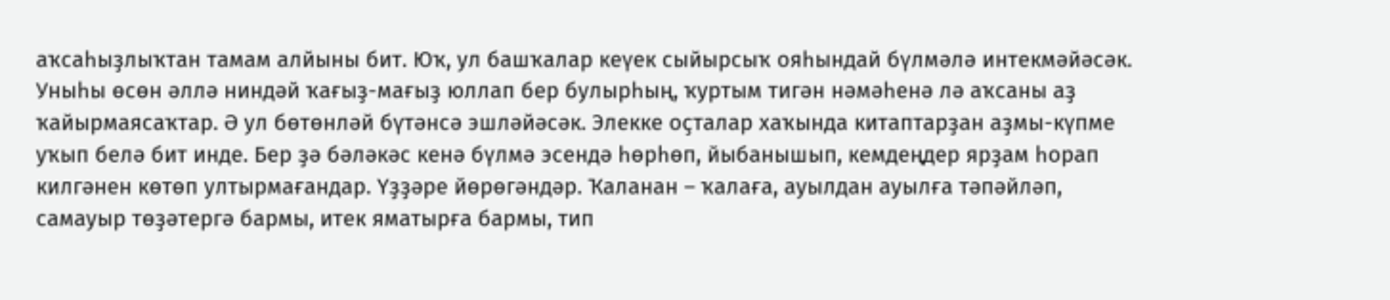аҡсаһыҙлыҡтан тамам алйыны бит. Юҡ, ул башҡалар кеүек сыйырсыҡ ояһындай бүлмәлә интекмәйәсәк. Уныһы өсөн әллә ниндәй ҡағыҙ-мағыҙ юллап бер булырһың, ҡуртым тигән нәмәһенә лә аҡсаны аҙ ҡайырмаясаҡтар. Ә ул бөтөнләй бүтәнсә эшләйәсәк. Элекке оҫталар хаҡында китаптарҙан аҙмы-күпме уҡып белә бит инде. Бер ҙә бәләкәс кенә бүлмә эсендә һөрһөп, йыбанышып, кемдеңдер ярҙам һорап килгәнен көтөп ултырмағандар. Үҙҙәре йөрөгәндәр. Ҡаланан – ҡалаға, ауылдан ауылға тәпәйләп, самауыр төҙәтергә бармы, итек яматырға бармы, тип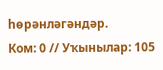һөрәнләгәндәр.
Ком: 0 // Уҡынылар: 105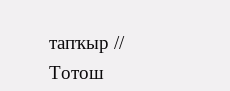тапҡыр // Тотош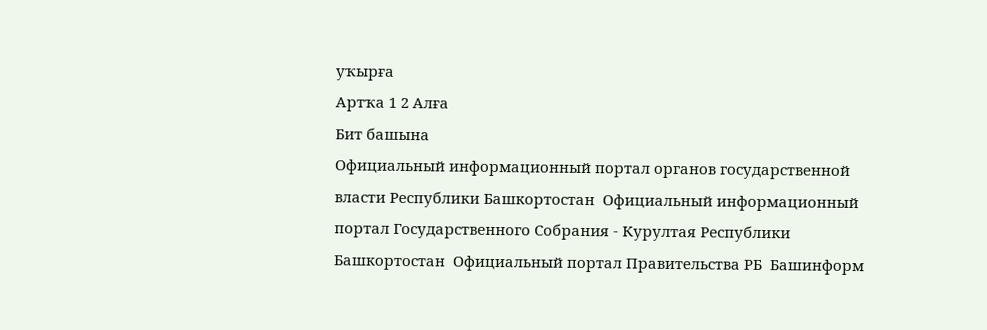уҡырға
Артҡа 1 2 Алға
Бит башына
Официальный информационный портал органов государственной власти Республики Башкортостан  Официальный информационный портал Государственного Собрания - Курултая Республики Башкортостан  Официальный портал Правительства РБ  Башинформ